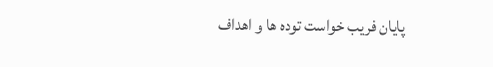پایان فریب خواست توده ها و اهداف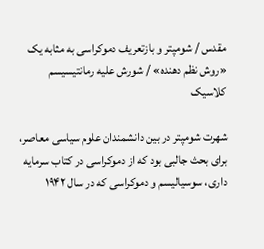مقدس / شومپتر و بازتعریف دموکراسی به مثابه یک «روش نظم دهنده» / شورش علیه رمانتیسیسم کلاسیک

شهرت شومپتر در بین دانشمندان علوم سیاسی معاصر، برای بحث جالبی بود که از دموکراسی در کتاب سرمایه داری، سوسیالیسم و دموکراسی که در سال ۱۹۴۲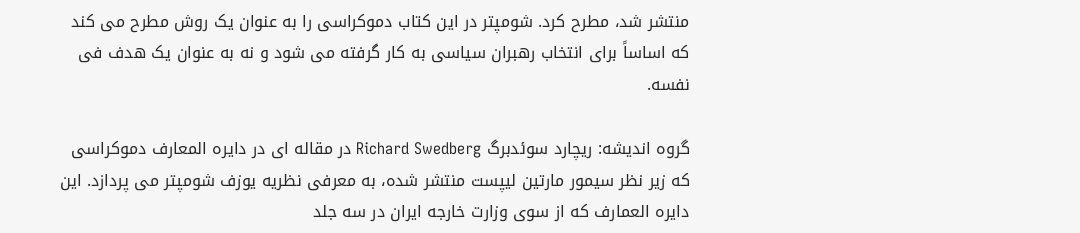منتشر شد، مطرح کرد. شومپتر در این کتاب دموکراسی را به عنوان یک روش مطرح می کند که اساساً برای انتخاب رهبران سیاسی به کار گرفته می شود و نه به عنوان یک هدف فی نفسه.

گروه اندیشه: ریچارد سوئدبرگ Richard Swedberg در مقاله ای در دایره المعارف دموکراسی که زیر نظر سیمور مارتین لیپست منتشر شده، به معرفی نظریه یوزف شومپتر می پردازد. این دایره العمارف که از سوی وزارت خارجه ایران در سه جلد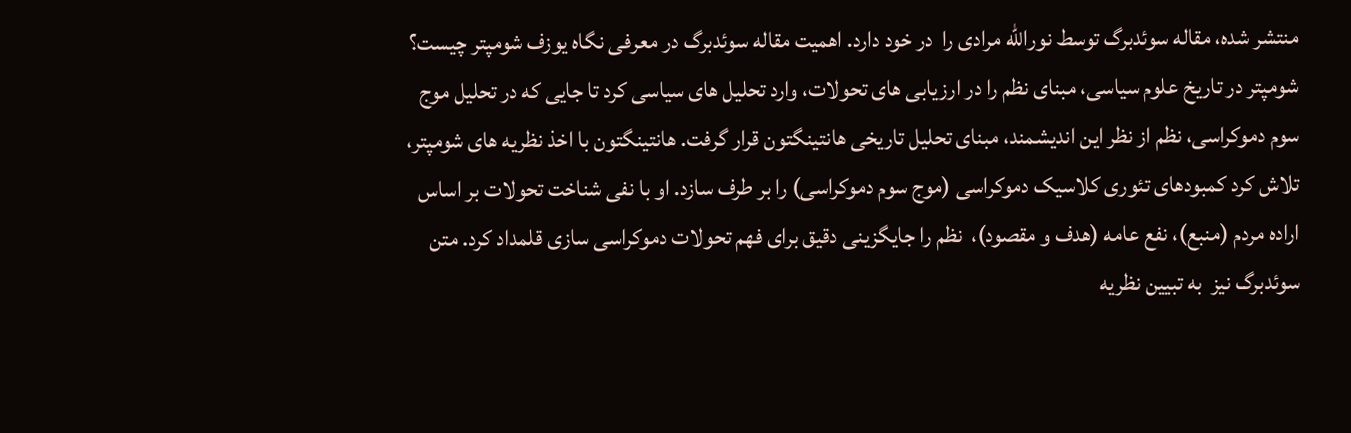منتشر شده، مقاله سوئدبرگ توسط نورالله مرادی را  در خود دارد. اهمیت مقاله سوئدبرگ در معرفی نگاه یوزف شومپتر چیست؟ شومپتر در تاریخ علوم سیاسی، مبنای نظم را در ارزیابی های تحولات، وارد تحلیل های سیاسی کرد تا جایی که در تحلیل موج سوم دموکراسی، نظم از نظر این اندیشمند، مبنای تحلیل تاریخی هانتینگتون قرار گرفت. هانتینگتون با اخذ نظریه های شومپتر، تلاش کرد کمبودهای تئوری کلاسیک دموکراسی (موج سوم دموکراسی) را بر طرف سازد. او با نفی شناخت تحولات بر اساس اراده مردم (منبع)، نفع عامه (هدف و مقصود)،  نظم را جایگزینی دقیق برای فهم تحولات دموکراسی سازی قلمداد کرد. متن سوئدبرگ نیز  به تبیین نظریه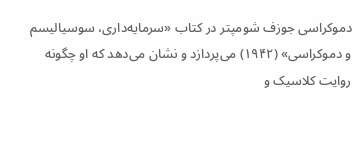دموکراسی جوزف شومپتر در کتاب «سرمایه‌داری، سوسیالیسم و دموکراسی» (۱۹۴۲) می‌پردازد و نشان می‌دهد که او چگونه روایت کلاسیک و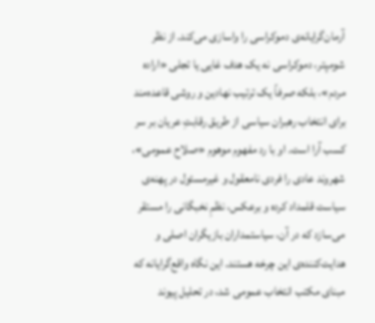آرمان‌گرایانه‌ی دموکراسی را واسازی می‌کند. از نظر شومپتر، دموکراسی نه یک هدف غایی یا تجلی «اراده مردم»، بلکه صرفاً یک ترتیب نهادین و روشی قاعده‌مند برای انتخاب رهبران سیاسی از طریق رقابتِ عریان بر سر کسب آرا است. او با رد مفهوم موهوم «صلاح عمومی»، شهروند عادی را فردی نامعقول و غیرمسئول در پهنه‌ی سیاست قلمداد کرده و برعکس، نظمِ نخبگانی را مستقر می‌سازد که در آن، سیاستمداران بازیگران اصلی و هدایت‌کننده‌ی این چرخه هستند. این نگاه واقع‌گرایانه که مبنای مکتب انتخاب عمومی شد، در تحلیل پیوند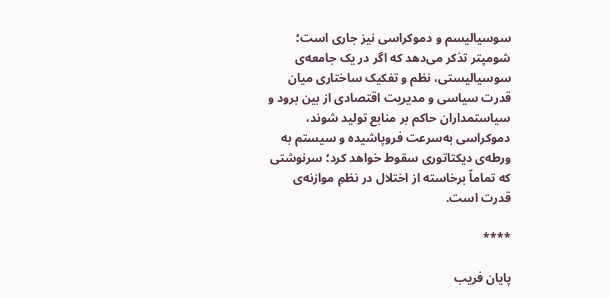سوسیالیسم و دموکراسی نیز جاری است؛ شومپتر تذکر می‌دهد که اگر در یک جامعه‌ی سوسیالیستی، نظم و تفکیک ساختاری میان قدرت سیاسی و مدیریت اقتصادی از بین برود و سیاستمداران حاکم بر منابع تولید شوند، دموکراسی به‌سرعت فروپاشیده و سیستم به ورطه‌ی دیکتاتوری سقوط خواهد کرد؛ سرنوشتی که تماماً برخاسته از اختلال در نظمِ موازنه‌ی قدرت است.

****

پایان فریب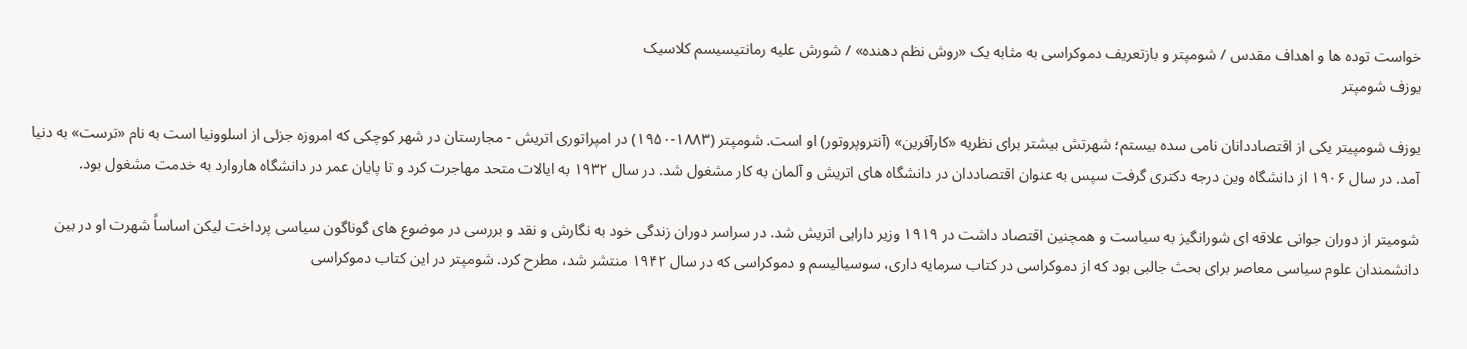خواست توده ها و اهداف مقدس / شومپتر و بازتعریف دموکراسی به مثابه یک «روش نظم دهنده» / شورش علیه رمانتیسیسم کلاسیک
یوزف شومپتر

یوزف شومپیتر یکی از اقتصاددانان نامی سده بیستم؛ شهرتش بیشتر برای نظریه «کارآفرین» (آنتروپروتور) او است. شومپتر (۱۸۸۳-۱۹۵۰) در امپراتوری اتریش - مجارستان در شهر کوچکی که امروزه جزئی از اسلوونیا است به نام «ترست» به دنیا آمد. در سال ۱۹۰۶ از دانشگاه وین درجه دکتری گرفت سپس به عنوان اقتصاددان در دانشگاه های اتریش و آلمان به کار مشغول شد. در سال ۱۹۳۲ به ایالات متحد مهاجرت کرد و تا پایان عمر در دانشگاه هاروارد به خدمت مشغول بود.

شومیتر از دوران جوانی علاقه ای شورانگیز به سیاست و همچنین اقتصاد داشت در ۱۹۱۹ وزیر دارایی اتریش شد. در سراسر دوران زندگی خود به نگارش و نقد و بررسی در موضوع های گوناگون سیاسی پرداخت لیکن اساساً شهرت او در بین دانشمندان علوم سیاسی معاصر برای بحث جالبی بود که از دموکراسی در کتاب سرمایه داری، سوسیالیسم و دموکراسی که در سال ۱۹۴۲ منتشر شد، مطرح کرد. شومپتر در این کتاب دموکراسی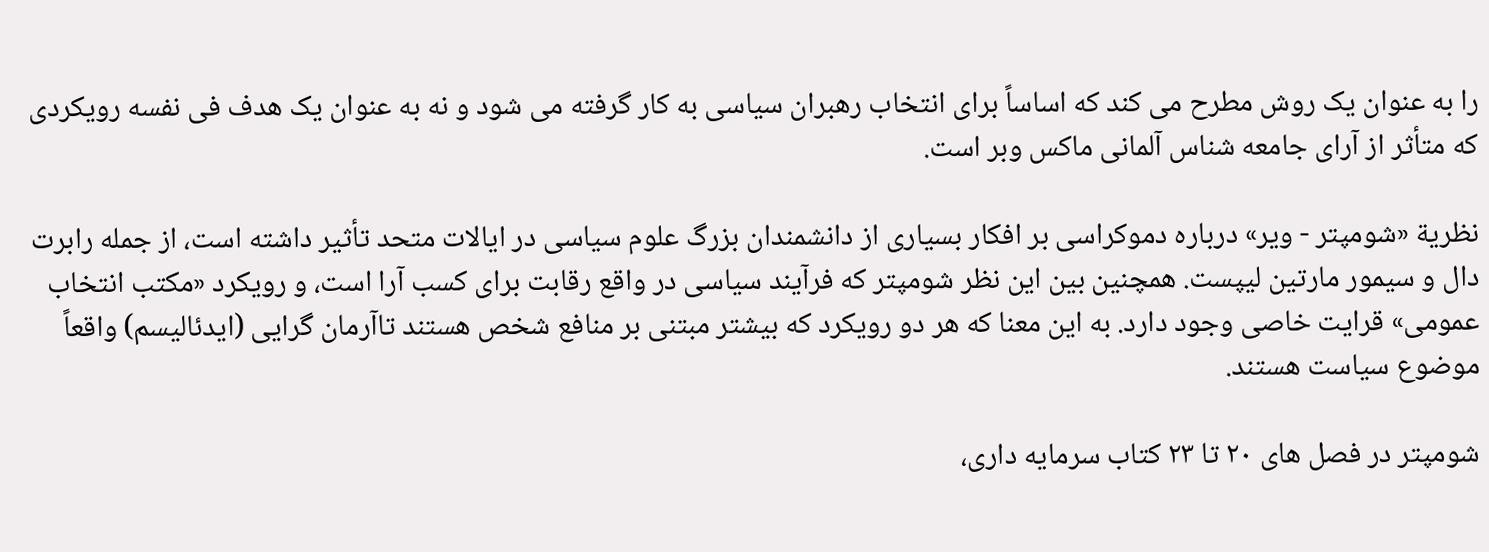را به عنوان یک روش مطرح می کند که اساساً برای انتخاب رهبران سیاسی به کار گرفته می شود و نه به عنوان یک هدف فی نفسه رویکردی که متأثر از آرای جامعه شناس آلمانی ماکس وبر است.

نظریة «شومپتر - ویر» درباره دموکراسی بر افکار بسیاری از دانشمندان بزرگ علوم سیاسی در ایالات متحد تأثیر داشته است، از جمله رابرت دال و سیمور مارتین لیپست. همچنین بین این نظر شومپتر که فرآیند سیاسی در واقع رقابت برای کسب آرا است، و رویکرد «مکتب انتخاب عمومی» قرایت خاصی وجود دارد. به این معنا که هر دو رویکرد که بیشتر مبتنی بر منافع شخص هستند تاآرمان گرایی (ایدئالیسم) واقعاً موضوع سیاست هستند.

شومپتر در فصل های ۲۰ تا ۲۳ کتاب سرمایه داری،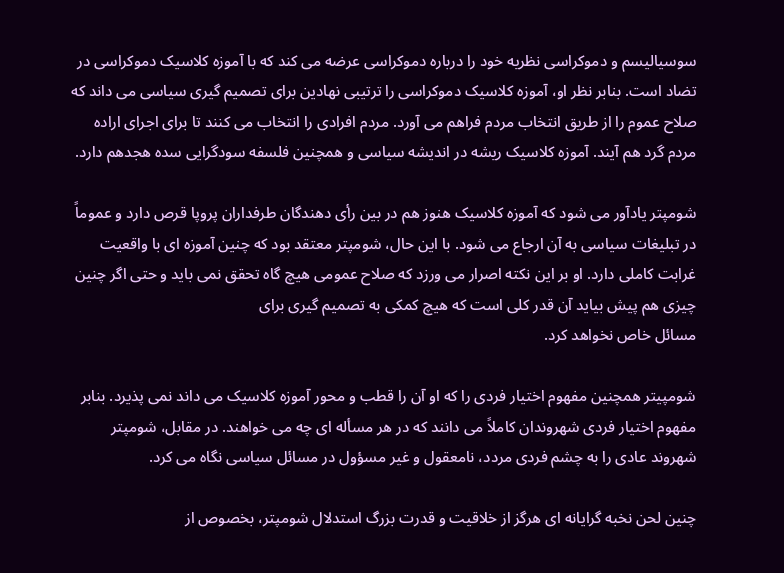سوسیالیسم و دموکراسی نظریه خود را درباره دموکراسی عرضه می کند که با آموزه کلاسیک دموکراسی در تضاد است. بنابر نظر او، آموزه کلاسیک دموکراسی را ترتیبی نهادین برای تصمیم گیری سیاسی می داند که صلاح عموم را از طریق انتخاب مردم فراهم می آورد. مردم افرادی را انتخاب می کنند تا برای اجرای اراده مردم گرد هم آیند. آموزه کلاسیک ریشه در اندیشه سیاسی و همچنین فلسفه سودگرایی سده هجدهم دارد.

شومپتر یادآور می شود که آموزه کلاسیک هنوز هم در بین رأی دهندگان طرفداران پروپا قرص دارد و عموماً در تبلیغات سیاسی به آن ارجاع می شود. با این حال، شومپتر معتقد بود که چنین آموزه ای با واقعیت غرابت کاملی دارد. او بر این نکته اصرار می ورزد که صلاح عمومی هیچ گاه تحقق نمی باید و حتی اگر چنین چیزی هم پیش بیاید آن قدر کلی است که هیچ کمکی به تصمیم گیری برای
مسائل خاص نخواهد کرد.

شومپیتر همچنین مفهوم اختیار فردی را که او آن را قطب و محور آموزه کلاسیک می داند نمی پذیرد. بنابر مفهوم اختیار فردی شهروندان کاملاً می دانند که در هر مسأله ای چه می خواهند. در مقابل، شومپتر شهروند عادی را به چشم فردی مردد، نامعقول و غیر مسؤول در مسائل سیاسی نگاه می کرد.

چنین لحن نخبه گرایانه ای هرگز از خلاقیت و قدرت بزرگ استدلال شومپتر، بخصوص از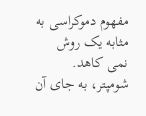مفهوم دموکراسی به مثابه یک روش نمی کاهد. شومپتر، به جای آن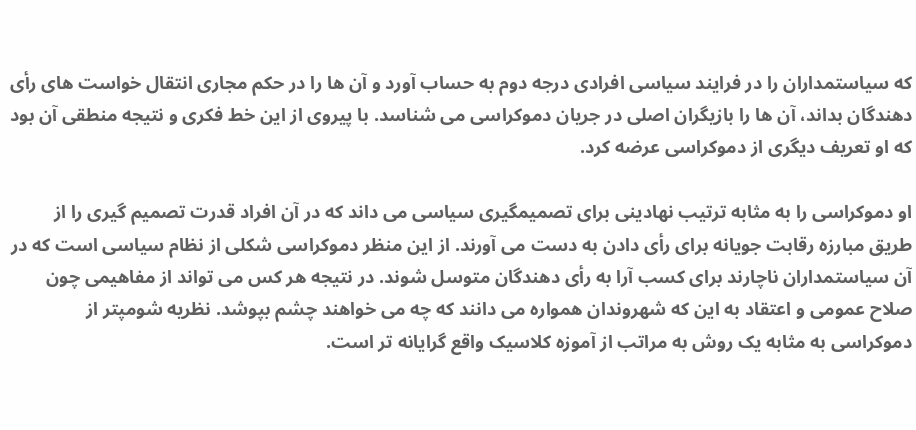که سیاستمداران را در فرایند سیاسی افرادی درجه دوم به حساب آورد و آن ها را در حکم مجاری انتقال خواست های رأی دهندگان بداند، آن ها را بازیگران اصلی در جریان دموکراسی می شناسد. با پیروی از این خط فکری و نتیجه منطقی آن بود که او تعریف دیگری از دموکراسی عرضه کرد.

او دموکراسی را به مثابه ترتیب نهادینی برای تصمیمگیری سیاسی می داند که در آن افراد قدرت تصمیم گیری را از طریق مبارزه رقابت جویانه برای رأی دادن به دست می آورند. از این منظر دموکراسی شکلی از نظام سیاسی است که در آن سیاستمداران ناچارند برای کسب آرا به رأی دهندگان متوسل شوند. در نتیجه هر کس می تواند از مفاهیمی چون صلاح عمومی و اعتقاد به این که شهروندان همواره می دانند که چه می خواهند چشم بپوشد. نظریه شومپتر از دموکراسی به مثابه یک روش به مراتب از آموزه کلاسیک واقع گرایانه تر است.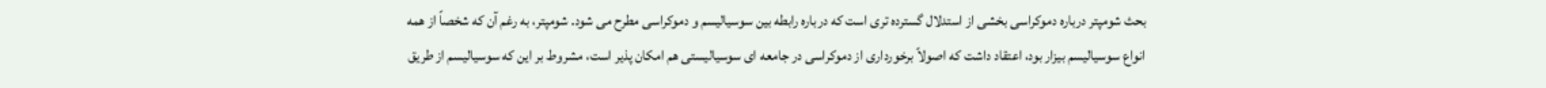بحث شومپتر درباره دموکراسی بخشی از استدلال گسترده تری است که درباره رابطه بین سوسیالیسم و دموکراسی مطرح می شود. شومپتر، به رغم آن که شخصاً از همه انواع سوسیالیسم بیزار بود، اعتقاد داشت که اصولاً برخورداری از دموکراسی در جامعه ای سوسیالیستی هم امکان پذیر است، مشروط بر این که سوسیالیسم از طریق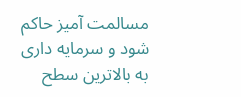مسالمت آمیز حاکم شود و سرمایه داری به بالاترین سطح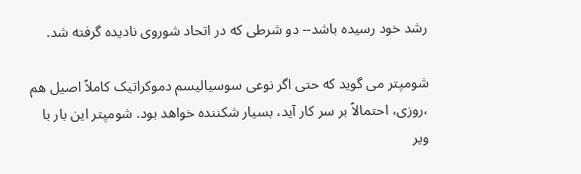رشد خود رسیده باشد-- دو شرطی که در اتحاد شوروی نادیده گرفته شد.

شومپتر می گوید که حتی اگر نوعی سوسیالیسم دموکراتیک کاملاً اصیل هم ،روزی، احتمالاً بر سر کار آید، بسیار شکننده خواهد بود. شومپتر این بار با ویر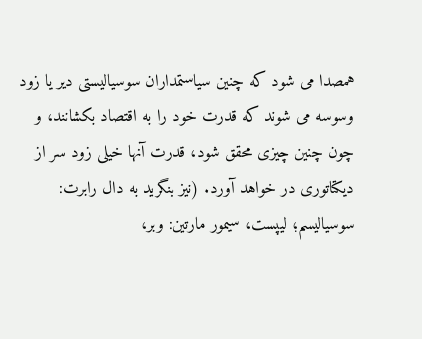همصدا می شود که چنین سیاستمداران سوسیالیستی دیر یا زود وسوسه می شوند که قدرت خود را به اقتصاد بکشانند، و چون چنین چیزی محقق شود، قدرت آنها خیلی زود سر از دیکتاتوری در خواهد آورد. (نیز بنگرید به دال رابرت: سوسیالیسم؛ لیپست، سیمور مارتین: وبر،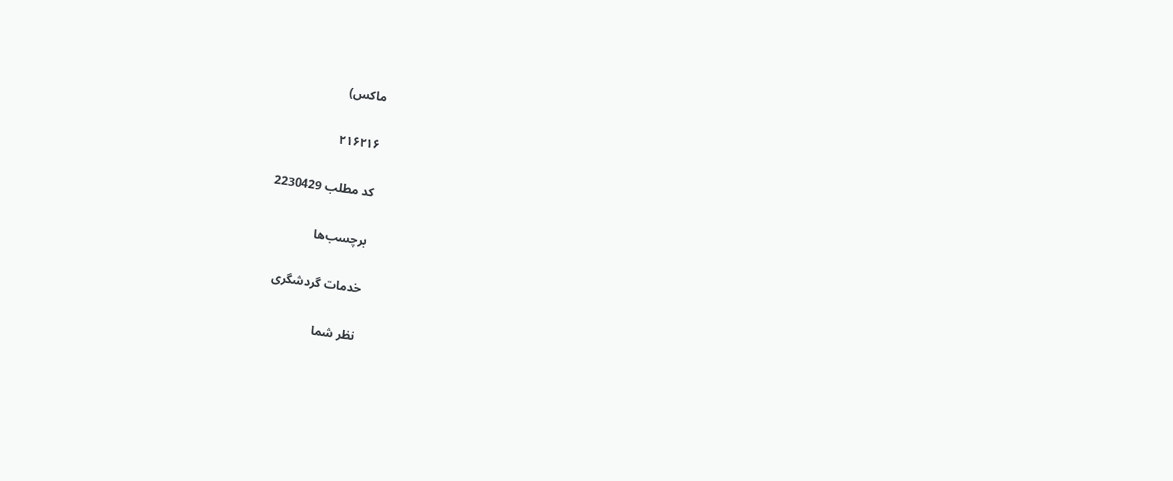ماکس)

۲۱۶۲۱۶

کد مطلب 2230429

برچسب‌ها

خدمات گردشگری

نظر شما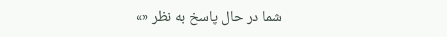شما در حال پاسخ به نظر «»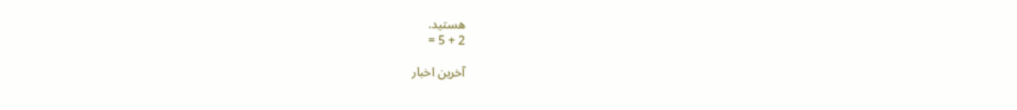هستید.
2 + 5 =

آخرین اخبار